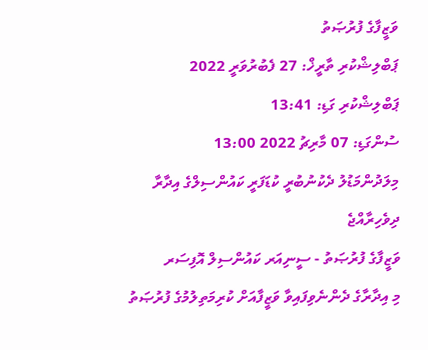ވަޒީފާގެ ފުރުޞަތު
ޕަބްލިޝްކުރި ތާރީޚް: 27 ފެބުރުވަރީ 2022
ޕަބްލިޝްކުރި ގަޑި: 13:41
ސުންގަޑި: 07 މާރިޗު 2022 13:00
މިލަދުންމަޑުލު ދެކުނުބުރީ ކުޑަފަރީ ކައުންސިލްގެ އިދާރާ
ދިވެހިރާއްޖެ
ވަޒީފާގެ ފުރުޞަތު - ސީނިއަރ ކައުންސިލް އޮފިސަރ
މި އިދާރާގެ ދެންނެވިފައިވާ ވަޒީފާއަށް ކުރިމަތިލުމުގެ ފުރުޞަތު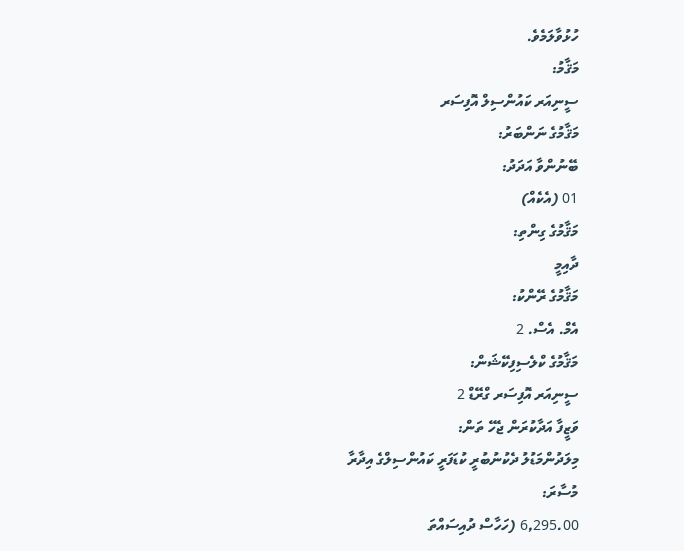ހުޅުވާލަމެވެ.
މަޤާމު:
ސީނިއަރ ކައުންސިލް އޮފިސަރ
މަޤާމުގެ ނަންބަރު:
ބޭނުންވާ އަދަދު:
01 (އެކެއް)
މަޤާމުގެ ގިންތި:
ދާއިމީ
މަޤާމުގެ ރޭންކު:
އެމް. އެސް. 2
މަޤާމުގެ ކްލެސިފިކޭޝަން:
ސީނިއަރ އޮފިސަރ ގްރޭޑް 2
ވަޒީފާ އަދާކުރަން ޖެހޭ ތަން:
މިލަދުންމަޑުލު ދެކުނުބުރީ ކުޑަފަރީ ކައުންސިލްގެ އިދާރާ
މުސާރަ:
6,295.00 (ހަހާސް ދުއިސައްތަ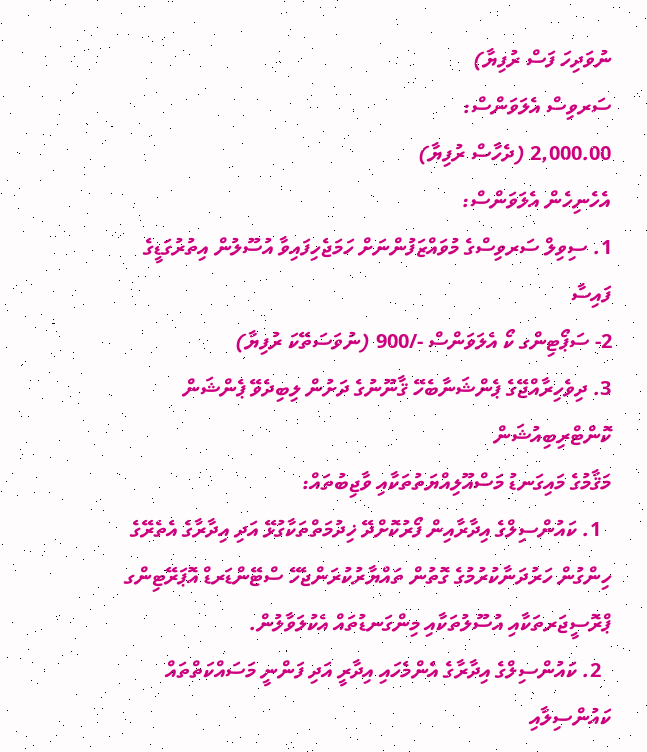ނުވަދިހަ ފަސް ރުފިޔާ)
ސަރވިސް އެލަވަންސް:
2,000.00 (ދެހާސް ރުފިޔާ)
އެހެނިހެން އެލަވަންސް:
1. ސިވިލް ސަރވިސްގެ މުވައްޒަފުންނަށް ހަމަޖެހިފައިވާ އުސޫލުން އިތުރުގަޑީގެ ފައިސާ
2- ސަޕޯޓިންގ ކޯ އެލަވަންސް -/900 (ނުވަސަތޭކަ ރުފިޔާ)
3. ދިވެހިރާއްޖޭގެ ޕެންޝަނާބެހޭ ޤާނޫނުގެ ދަށުން ލިބިދެވޭ ޕެންޝަން ކޮންޓްރިބިއުޝަން
މަޤާމުގެ މައިގަނޑު މަސްއޫލިއްޔަތުތަކާއި ވާޖިބުތައް:
  1. ކައުންސިލްގެ އިދާރާއިން ފޯރުކޮށްދޭ ޚިދުމަތްތަކާގުޅޭ އަދި އިދާރާގެ އެތެރޭގެ ހިންގުން ހަރުދަނާކުރުމުގެ ގޮތުން ތައްޔާރުކުރަންޖެހޭ ސްޓޭންޑަރޑް އޮޕަރޭޓިންގ ޕްރޮސީޖަރތަކާއި އުސޫލުތަކާއި މިންގަނޑުތައް އެކުލަވާލުން.
  2. ކައުންސިލްގެ އިދާރާގެ އެންމެހައި އިދާރީ އަދި ފަންނީ މަސައްކަތްތައް ކައުންސިލާއި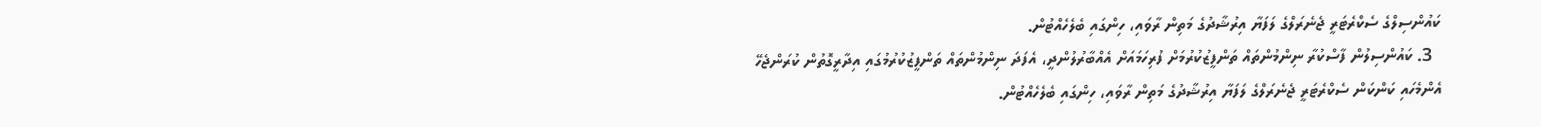ކައުންސިލްގެ ސެކްރެޓަރީ ޖެނެރަލްގެ ލަފަޔާ އިރުޝާދުގެ މަތިން ރާވައި، ހިންގައި ބެލެހެއްޓުން.
  3. ކައުންސިލުން ފާސްކުރާ ނިންމުންތައް ތަންފީޒުކުރުމަށް ފުރިހަމައަށް އެއްބާރުލުންދީ، އެފަދަ ނިންމުންތައް ތަންފީޒުކުރުމުގައި އިދާރީގޮތުން ކުރަންޖެހޭ އެންމެހައި ކަންކަން ސެކްރެޓަރީ ޖެނެރަލްގެ ލަފަޔާ އިރުޝާދުގެ މަތިން ރާވައި، ހިންގައި ބެލެހެއްޓުން.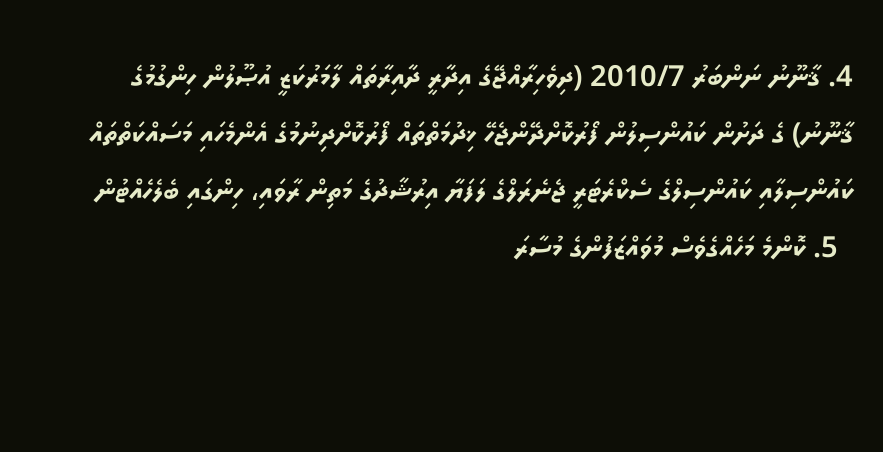4. ޤާނޫނު ނަންބަރު 2010/7 (ދިވެހިރާއްޖޭގެ އިދާރީ ދާއިރާތައް ލާމަރުކަޒީ އުޞޫލުން ހިންގުމުގެ ޤާނޫނު) ގެ ދަށުން ކައުންސިލުން ފޯރުކޮށްދޭންޖެހޭ ޚިދުމަތްތައް ފޯރުކޮށްދިނުމުގެ އެންމެހައި މަސައްކަތްތައް ކައުންސިލާއި ކައުންސިލްގެ ސެކްރެޓަރީ ޖެނެރަލްގެ ލަފަޔާ އިރުޝާދުގެ މަތިން ރާވައި، ހިންގައި ބެލެހެއްޓުން
  5. ކޮންމެ މަހެއްގެވެސް މުވައްޒަފުންގެ މުސާރަ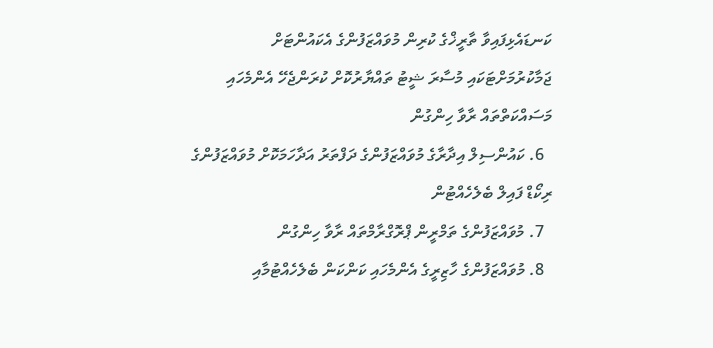ކަނޑައެޅިފައިވާ ތާރީޚްގެ ކުރިން މުވައްޒަފުންގެ އެކައުންޓަށް ޖަމާކުރުމަށްޓަކައި މުސާރަ ޝީޓު ތައްޔާރުކޮށް ކުރަންޖެހޭ އެންމެހައި މަސައްކަތްތައް ރާވާ ހިންގުން
  6. ކައުންސިލް އިދާރާގެ މުވައްޒަފުންގެ ދަފްތަރު އަދާހަމަކޮށް މުވައްޒަފުންގެ ރިކޯޑް ފައިލް ބެލެހެއްޓުން
  7. މުވައްޒަފުންގެ ތަމްރީން ޕްރޮގްރާމްތައް ރާވާ ހިންގުން
  8. މުވައްޒަފުންގެ ހާޒިރީގެ އެންމެހައި ކަންކަން ބެލެހެއްޓުމާއި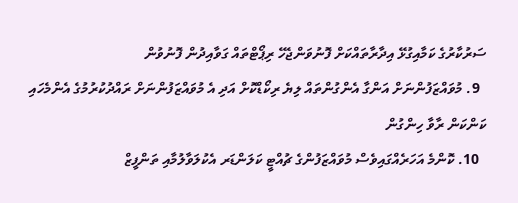ސަރުކާރުގެ ކަމާއިގުޅޭ އިދާރާތައްކަށް ފޮނުވަންޖެހޭ ރިޕޯޓްތައް ގަވާއިދުން ފޮނުވުން
  9. މުވައްޒަފުންނަށް އަންގާ އެންގުންތައް ލިޔެ ރިކޯޑްކޮށް އަދި އެ މުވައްޒަފުންނަށް ރައްދުކުރުމުގެ އެންމެހައި ކަންކަން ރާވާ ހިންގުން
  10. ކޮންމެ އަހަރެއްގައިވެސް މުވައްޒަފުންގެ ޗުއްޓީ ކަލަންޑަރ އެކުލަވާލުމާއި ތަންފީޒް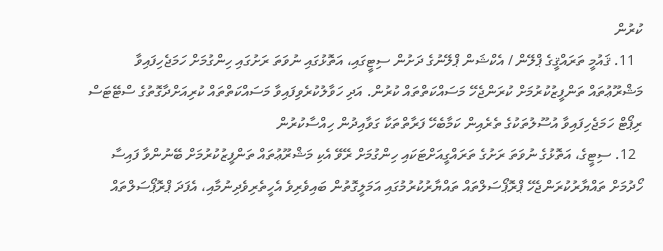ކުރުން
  11. ޤައުމީ ތަރައްޤީގެ ޕްލޭން / އެކްޝަން ޕްލޭނުގެ ދަށުން ސިޓީގައި، އަތޮޅުގައި ނުވަތަ ރަށުގައި ހިންގުމަށް ހަމަޖެހިފައިވާ މަޝްރޫޢުތައް ތަންފީޒުކުރުމަށް ކުރަންޖެހޭ މަސައްކަތްތައް ކުރުން. އަދި ހަވާލުކުރެވިފައިވާ މަސައްކަތްތައް ކުރިއަށްދާގޮތުގެ ސްޓޭޓަސް ރިޕޯޓް ހަމަޖެހިފައިވާ އުސޫލުތަކުގެ ތެރެއިން ކަމާބެހޭ ފަރާތްތަކާ ގަވާއިދުން ހިއްސާކުރުން
  12. ސިޓީގެ، އަތޮޅުގެ ނުވަތަ ރަށުގެ ތަރައްގީއަށްޓަކައި ހިންގުމަށް ރޭވޭ އެކި މަޝްރޫޢުތައް ތަންފީޒުކުރުމަށް ބޭނުންވާ ފައިސާ ހޯދުމަށް ތައްޔާރުކުރަންޖެހޭ ޕްރޮޕޯސަލްތައް ތައްޔާރުކުރުމުގައި އަމަލީގޮތުން ބައިވެރިވެ އެހީތެރިވެދިނުމާއި، އެފަދަ ޕްރޮޕޯސަލްތައް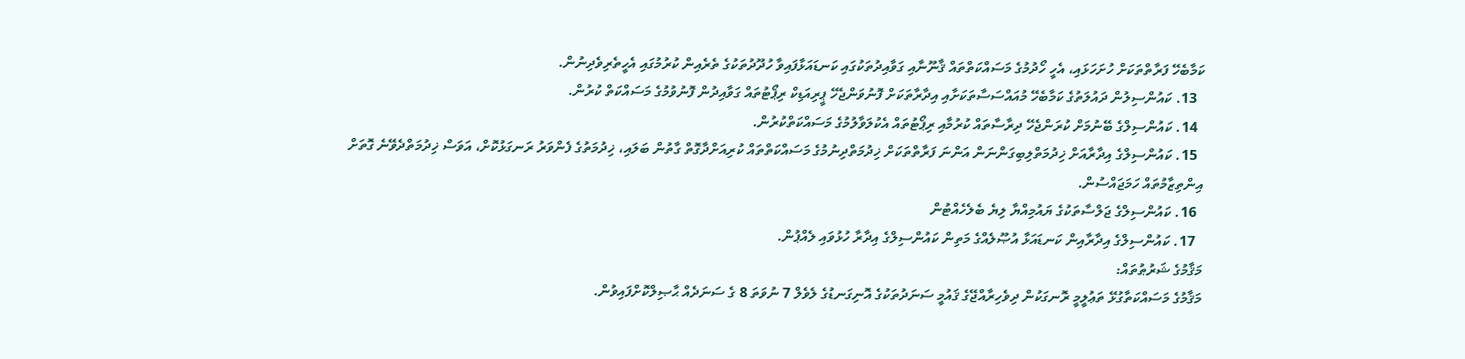ކަމާބެހޭ ފަރާތްތަކަށް ހުށަހަޅައި، އެހީ ހޯދުމުގެ މަސައްކަތްތައް ޤާނޫނާއި ގަވާއިދުތަކުގައި ކަނޑައަޅާފައިވާ ހުދޫދުތަކުގެ ތެރެއިން ކުރުމުގައި އެހީތެރިވެދިނުން.
  13. ކައުންސިލުން ދައުލަތުގެ ކަމާބެހޭ މުއައްސަސާތަކަށާއި އިދާރާތަކަށް ފޮނުވަންޖެހޭ ޕީރިއަޑިކް ރިޕޯޓުތައް ގަވާއިދުން ފޮނުވުމުގެ މަސައްކަތް ކުރުން.
  14. ކައުންސިލްގެ ބޭނުމަށް ކުރަންޖެހޭ ދިރާސާތައް ކުރުމާއި ރިޕޯޓުތައް އެކުލަވާލުމުގެ މަސައްކަތްކުރުން.
  15. ކައުންސިލްގެ އިދާރާއަށް ޚިދުމަތްލިބިގަންނަން އަންނަ ފަރާތްތަކަށް ޚިދުމަތްދިނުމުގެ މަސައްކަތްތައް ކުރިއަށްދާގޮތް ގާތުން ބަލައި، ޚިދުމަތުގެ ފެންވަރު ރަނގަޅުކޮށް، އަވަސް ޚިދުމަތްދެވޭނެ ގޮތަށް އިންތިޒާމުތައް ހަމަޖައްސުން.
  16. ކައުންސިލްގެ ޖަލްސާތަކުގެ ޔައުމިއްޔާ ލިޔެ ބެލެހެއްޓުން
  17. ކައުންސިލްގެ އިދާރާއިން ކަނޑައަޅާ އުޞޫލެއްގެ މަތިން ކައުންސިލްގެ އިދާރާ ހުޅުވައި ލެއްޕުން.
މަޤާމުގެ ޝަރުޠުތައް:
މަޤާމުގެ މަސައްކަތާގުޅޭ ތަޢުލީމީ ރޮނގަކުން ދިވެހިރާއްޖޭގެ ޤައުމީ ސަނަދުތަކުގެ އޮނިގަނޑުގެ ލެވެލް 7 ނުވަތަ 8 ގެ ސަނަދެއް ޙާޞިލްކޮށްފައިވުން.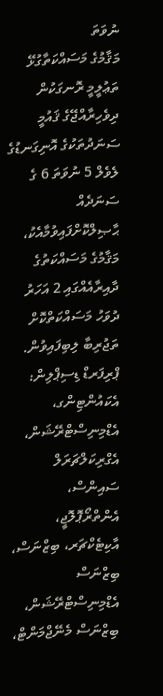ނުވަތަ
މަޤާމުގެ މަސައްކަތާގުޅޭ ތަޢުލީމީ ރޮނގަކުން ދިވެހިރާއްޖޭގެ ޤައުމީ ސަނަދުތަކުގެ އޮނިގަނޑުގެ ލެވެލް 5 ނުވަތަ 6 ގެ ސަނަދެއް ޙާޞިލްކޮށްފައިވުމާއެކު، މަޤާމުގެ މަސައްކަތުގެ ދާއިރާއެއްގައި 2 އަހަރު ދުވަހު މަސައްކަތްކޮށް ތަޖުރިބާ ލިބިފައިވުން.
ޕްރިފަރޑް ޑިސިޕްލިން:
އެކައުންޓިންގ، އެޑްމިނިސްޓްރޭޝަން، އެގްރިކަލްޗަރަލް ސައިންސް، އެންތްރޯޕޮލޮޖީ، އާކިޓެކްޗަރ، ބިޒްނަސް، ބިޒްނަސް އެޑްމިނިސްޓްރޭޝަން، ބިޒްނަސް މެނޭޖްމަންޓް،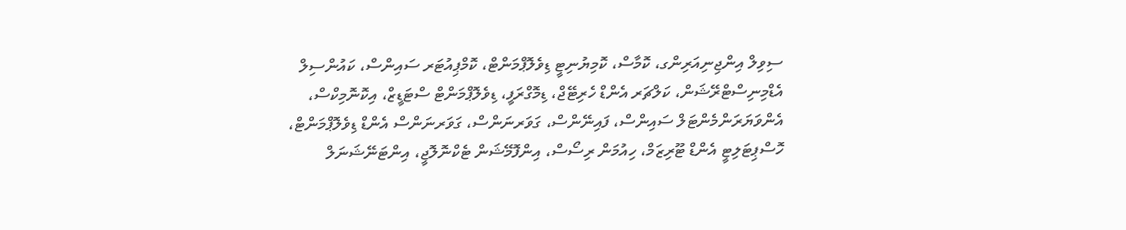ސިވިލް އިންޖިނިއަރިންގ، ކޮމާސް، ކޮމިޔުނިޓީ ޑިވެލޮޕްމަންޓް، ކޮމްޕިއުޓަރ ސައިންސް، ކައުންސިލް އެޑްމިނިސްޓްރޭޝަން، ކަލްޗަރ އެންޑް ހެރިޓޭޖް، ޑިމޮގްރަފީ، ޑިވެލޮޕްމަންޓް ސްޓަޑީޒް، އިކޮނޮމިކްސް، އެންވަޔަރަންމެންޓަލް ސައިންސް، ފައިނޭންސް، ގަވަރނަންސް، ގަވަރނަންސް އެންޑް ޑިވެލޮޕްމަންޓް، ހޮސްޕިޓަލިޓީ އެންޑް ޓޫރިޒަމް، ހިއުމަން ރިސޯސް، އިންފޮމޭޝަން ޓެކްނޮލޮޖީ، އިންޓަނޭޝަނަލް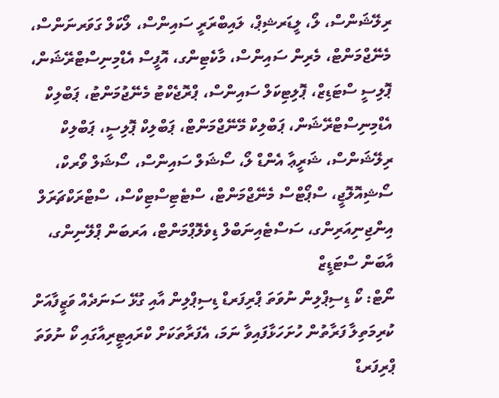ރިލޭޝަންސް، ލޯ، ލީޑަރޝިޕް، ލައިބްރަރީ ސައިންސް، ލޯކަލް ގަވަރނަންސް، މެނޭޖްމަންޓް، މެރިން ސައިންސް، މާކެޓިންގ، އޮފީސް އެޑްމިނިސްޓްރޭޝަން، ޕޮލިސީ ސްޓަޑިޒް، ޕޮލިޓިކަލް ސައިންސް، ޕްރޮޖެކްޓު މެނޭޖުމަންޓު، ޕަބްލިކް އެޑްމިނިސްޓްރޭޝަން، ޕަބްލިކް މޭނޭޖްމަންޓް، ޕަބްލިކް ޕޮލިސީ، ޕަބްލިކް ރިލޭޝަންސް، ޝަރީޢާ އެންޑް ލޯ، ސޯޝަލް ސައިންސް، ސޯޝަލް ވޯރކް، ސޯޝިއޮލޮޖީ، ސްޕޯޓްސް މެނޭޖްމަންޓް، ސްޓެޓިސްޓިކްސް، ސްޓްރަކްޗަރަލް އިންޖިނިއަރިންގ، ސަސްޓެއިނަބްލް ޑިވެލޮޕްމަންޓް، އަރބަން ޕްލޭނިންގ، އާބަން ސްޓަޑީޒް
ނޯޓް: ކޯ ޑިސިޕްލިން ނުވަތަ ޕްރިފަރޑް ޑިސިޕްލިން އާއި ގުޅޭ ސަނަދެއް ވަޒީފާއަށް ކުރިމަތިލާ ފަރާތުން ހުށަހަޅާފައިވާ ނަމަ، އެފަރާތަކަށް ކްރައިޓީރިއާގައި ކޯ ނުވަތަ ޕްރިފަރޑް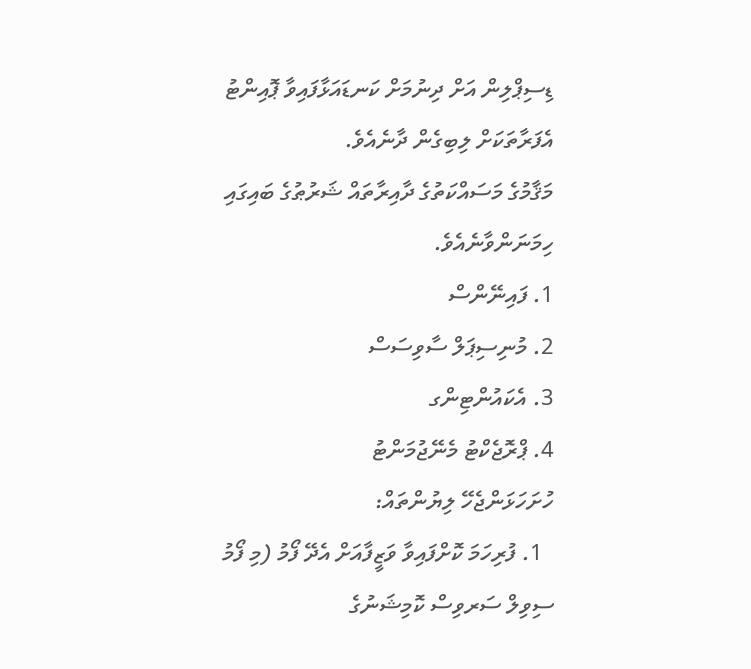ޑިސިޕްލިން އަށް ދިނުމަށް ކަނޑައަޅާފައިވާ ޕޮއިންޓު އެފަރާތަކަށް ލިބިގެން ދާނެއެވެ.
މަޤާމުގެ މަސައްކަތުގެ ދާއިރާތައް ޝަރުޠުގެ ބައިގައި ހިމަނަންވާނެއެވެ.
1. ފައިނޭންސް
2. މުނިސިޕަލް ސާވިސަސް
3. އެކައުންޓިންގ
4. ޕްރޮޖެކްޓު މެނޭޖުމަންޓު
ހުށަހަޅަންޖެހޭ ލިޔުންތައް:
  1. ފުރިހަމަ ކޮށްފައިވާ ވަޒީފާއަށް އެދޭ ފޯމު (މި ފޯމު ސިވިލް ސަރވިސް ކޮމިޝަނުގެ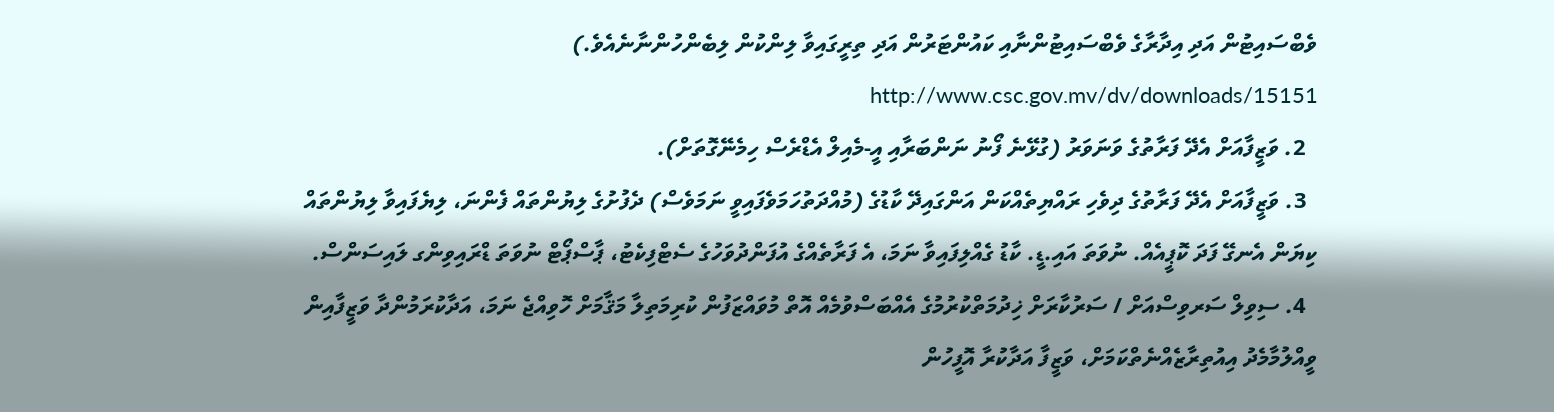ވެބްސައިޓުން އަދި އިދާރާގެ ވެބްސައިޓުންނާއި ކައުންޓަރުން އަދި ތިރީގައިވާ ލިންކުން ލިބެންހުންނާނެއެވެ.) http://www.csc.gov.mv/dv/downloads/15151
  2. ވަޒީފާއަށް އެދޭ ފަރާތުގެ ވަނަވަރު (ގުޅޭނެ ފޯނު ނަންބަރާއި އީ-މެއިލް އެޑްރެސް ހިމެނޭގޮތަށް).
  3. ވަޒީފާއަށް އެދޭ ފަރާތުގެ ދިވެހި ރައްޔިތެއްކަން އަންގައިދޭ ކާޑުގެ (މުއްދަތުހަމަވެފައިވީ ނަމަވެސް) ދެފުށުގެ ލިޔުންތައް ފެންނަ، ލިޔެފައިވާ ލިޔުންތައް ކިޔަން އެނގޭ ފަދަ ކޮޕީއެއް. ނުވަތަ އައި.ޑީ. ކާޑު ގެއްލިފައިވާ ނަމަ، އެ ފަރާތެއްގެ އުފަންދުވަހުގެ ސެޓްފިކެޓު، ޕާސްޕޯޓް ނުވަތަ ޑްރައިވިންގ ލައިސަންސް.
  4. ސިވިލް ސަރވިސްއަށް / ސަރުކާރަށް ޚިދުމަތްކުރުމުގެ އެއްބަސްވުމެއް އޮތް މުވައްޒަފުން ކުރިމަތިލާ މަޤާމަށް ހޮވިއްޖެ ނަމަ، އަދާކުރަމުންދާ ވަޒީފާއިން ވީއްލުމާމެދު އިއުތިރާޒެއްނެތްކަމަށް، ވަޒީފާ އަދާކުރާ އޮފީހުން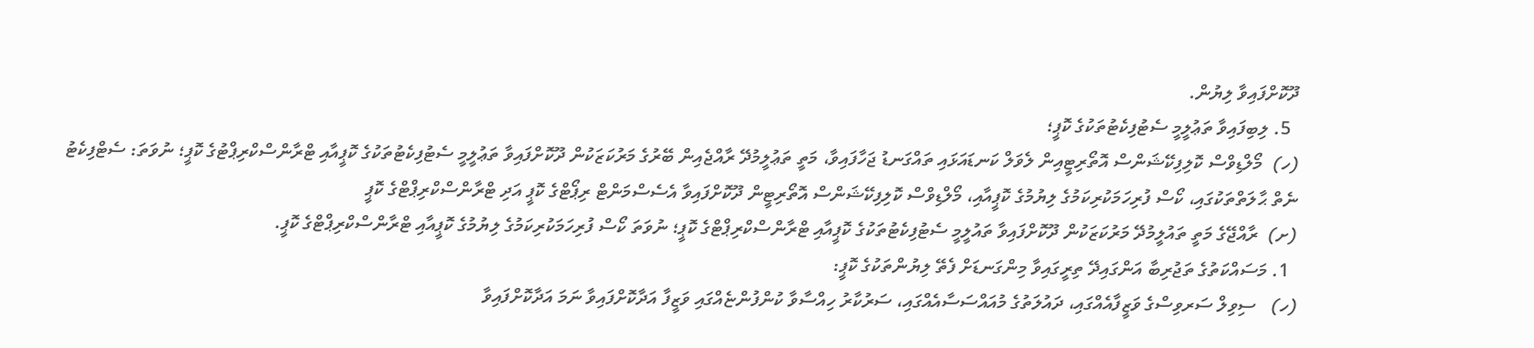ދޫކޮށްފައިވާ ލިޔުން.
  5. ލިބިފައިވާ ތަޢުލީމީ ސެޓުފިކެޓުތަކުގެ ކޮޕީ؛
(ހ)  މޯލްޑިވްސް ކޮލިފިކޭޝަންސް އޮތޯރިޓީއިން ލެވަލް ކަނޑައަޅައި ތައްގަނޑު ޖަހާފައިވާ، މަތީ ތަޢުލީމުދޭ ރާއްޖެއިން ބޭރުގެ މަރުކަޒަކުން ދޫކޮށްފައިވާ ތަޢުލީމީ ސެޓުފިކެޓުތަކުގެ ކޮޕީއާއި ޓްރާންސްކްރިޕްޓުގެ ކޮޕީ؛ ނުވަތަ: ސެޓްފިކެޓު ނެތް ޙާލަތްތަކުގައި، ކޯސް ފުރިހަމަކުރިކަމުގެ ލިޔުމުގެ ކޮޕީއާއި، މޯލްޑިވްސް ކޮލިފިކޭޝަންސް އޮތޯރިޓީން ދޫކޮށްފައިވާ އެސެސްމަންޓް ރިޕޯޓްގެ ކޮޕީ އަދި ޓްރާންސްކްރިޕްޓްގެ ކޮޕީ
(ށ)  ރާއްޖޭގެ މަތީ ތައުލީމުދޭ މަރުކަޒަކުން ދޫކޮށްފައިވާ ތައުލީމީ ސެޓުފިކެޓުތަކުގެ ކޮޕީއާއި ޓްރާންސްކްރިޕްޓްގެ ކޮޕީ؛ ނުވަތަ ކޯސް ފުރިހަމަކުރިކަމުގެ ލިޔުމުގެ ކޮޕީއާއި ޓްރާންސްކްރިޕްޓްގެ ކޮޕީ.
  1. މަސައްކަތުގެ ތަޖުރިބާ އަންގައިދޭ ތިރީގައިވާ މިންގަނޑަށް ފެތޭ ލިޔުންތަކުގެ ކޮޕީ:
(ހ)   ސިވިލް ސަރވިސްގެ ވަޒީފާއެއްގައި، ދައުލަތުގެ މުއައްސަސާއެއްގައި، ސަރުކާރު ހިއްސާވާ ކުންފުންޏެއްގައި ވަޒީފާ އަދާކޮށްފައިވާ ނަމަ އަދާކޮށްފައިވާ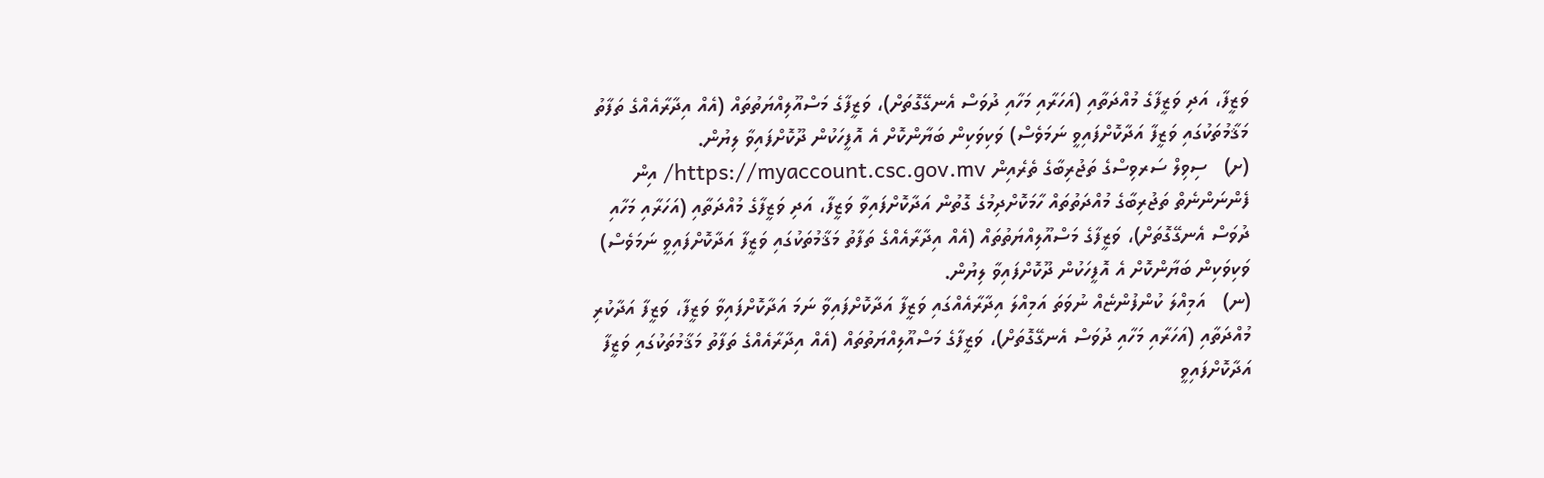ވަޒީފާ، އަދި ވަޒީފާގެ މުއްދަތާއި (އަހަރާއި މަހާއި ދުވަސް އެނގޭގޮތަށް)، ވަޒީފާގެ މަސްއޫލިއްޔަތުތައް (އެއް އިދާރާއެއްގެ ތަފާތު މަޤާމުތަކުގައި ވަޒީފާ އަދާކޮށްފައިވީ ނަމަވެސް) ވަކިވަކިން ބަޔާންކޮށް އެ އޮފީހަކުން ދޫކޮށްފައިވާ ލިޔުން.
(ށ)   ސިވިލް ސަރވިސްގެ ތަޖުރިބާގެ ތެރެއިން https://myaccount.csc.gov.mv/ އިން ފެންނަންނެތް ތަޖުރިބާގެ މުއްދަތުތައް ހާމަކޮށްދިމުގެ ގޮތުން އަދާކޮށްފައިވާ ވަޒީފާ، އަދި ވަޒީފާގެ މުއްދަތާއި (އަހަރާއި މަހާއި ދުވަސް އެނގޭގޮތަށް)، ވަޒީފާގެ މަސްއޫލިއްޔަތުތައް (އެއް އިދާރާއެއްގެ ތަފާތު މަޤާމުތަކުގައި ވަޒީފާ އަދާކޮށްފައިވީ ނަމަވެސް) ވަކިވަކިން ބަޔާންކޮށް އެ އޮފީހަކުން ދޫކޮށްފައިވާ ލިޔުން.
(ނ)   އަމިއްލަ ކުންފުންޏެއް ނުވަތަ އަމިއްލަ އިދާރާއެއްގައި ވަޒީފާ އަދާކޮށްފައިވާ ނަމަ އަދާކޮށްފައިވާ ވަޒީފާ، ވަޒީފާ އަދާކުރި މުއްދަތާއި (އަހަރާއި މަހާއި ދުވަސް އެނގޭގޮތަށް)، ވަޒީފާގެ މަސްއޫލިއްޔަތުތައް (އެއް އިދާރާއެއްގެ ތަފާތު މަޤާމުތަކުގައި ވަޒީފާ އަދާކޮށްފައިވީ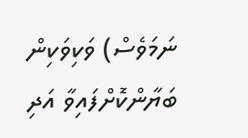ނަމަވެސް) ވަކިވަކިން ބަޔާންކޮށްފައިވާ އަދި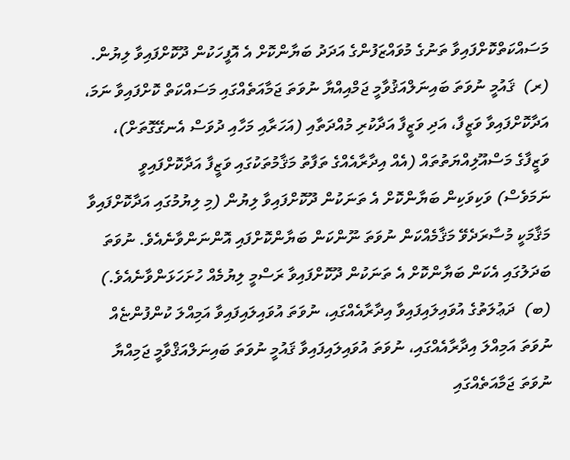މަސައްކަތްކޮށްފައިވާ ތަނުގެ މުވައްޒަފުންގެ އަދަދު ބަޔާންކޮށް އެ އޮފީހަކުން ދޫކޮށްފައިވާ ލިޔުން.
(ރ)  ޤައުމީ ނުވަތަ ބައިނަލްއަޤުވާމީ ޖަމްއިއްޔާ ނުވަތަ ޖަމާއަތެއްގައި މަސައްކަތް ކޮށްފައިވާ ނަމަ، އަދާކޮށްފައިވާ ވަޒީފާ، އަދި ވަޒީފާ އަދާކުރި މުއްދަތާއި (އަހަރާއި މަހާއި ދުވަސް އެނގޭގޮތަށް)، ވަޒީފާގެ މަސްއޫލިއްޔަތުތައް (އެއް އިދާރާއެއްގެ ތަފާތު މަޤާމުތަކުގައި ވަޒީފާ އަދާކޮށްފައިވީ ނަމަވެސް) ވަކިވަކިން ބަޔާންކޮށް އެ ތަނަކުން ދޫކޮށްފައިވާ ލިޔުން (މި ލިޔުމުގައި އަދާކޮށްފައިވާ މަޤާމަކީ މުސާރަދެވޭ މަޤާމެއްކަން ނުވަތަ ނޫންކަން ބަޔާންކޮށްފައި އޮންނަންވާނެއެވެ. ނުވަތަ ބަދަލުގައި އެކަން ބަޔާންކޮށް އެ ތަނަކުން ދޫކޮށްފައިވާ ރަސްމީ ލިޔުމެއް ހުށަހަޅަންވާނެއެވެ.)
(ބ)  ދަޢުލަތުގެ އުވައިލައިފައިވާ އިދާރާއެއްގައި، ނުވަތަ އުވައިލައިފައިވާ އަމިއްލަ ކުންފުންޏެއް ނުވަތަ އަމިއްލަ އިދާރާއެއްގައި، ނުވަތަ އުވައިލައިފައިވާ ޤައުމީ ނުވަތަ ބައިނަލްއަޤްވާމީ ޖަމިއްޔާ ނުވަތަ ޖަމާއަތެއްގައި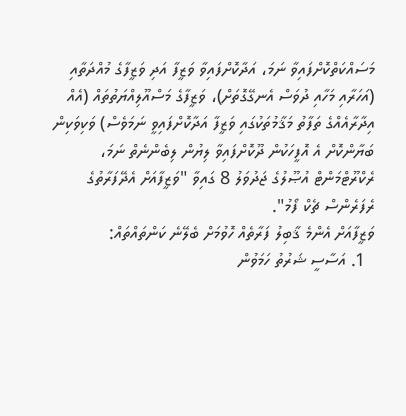މަސައްކަތްކޮށްފައިވާ ނަމަ، އަދާކޮށްފައިވާ ވަޒީފާ އަދި ވަޒީފާގެ މުއްދަތާއި (އަހަރާއި މަހާއި ދުވަސް އެނގޭގޮތަށް)، ވަޒީފާގެ މަސްއޫލިއްޔަތުތައް (އެއް އިދާރާއެއްގެ ތަފާތު މަޤާމުތަކުގައި ވަޒީފާ އަދާކޮށްފައިވީ ނަމަވެސް) ވަކިވަކިން ބަޔާންކޮށް އެ އޮފީހަކުން ދޫކޮށްފައިވާ ލިޔުން ލިބެންނެތް ނަމަ، ރެކްރޫޓްމަންޓް އުޞޫލުގެ ޖަދުވަލު 8 ގައިވާ "ވަޒީފާއަށް އެދޭފަރާތުގެ ރެފަރެންސް ޗެކް ފޯމު".
ވަޒީފާއަށް އެންމެ ޤާބިލު ފަރާތެއް ހޮވުމަށް ބެލޭނެ ކަންތައްތައް:
  1. އަސާސީ ޝަރުތު ހަމަވުން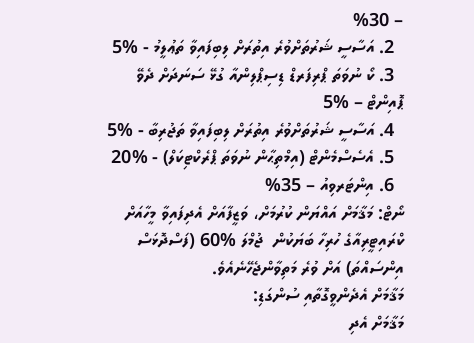– %30
  2. އަސާސީ ޝަރުތަށްވުރެ އިތުރަށް ލިބިފައިވާ ތަޢުލީމު - %5
  3. ކޯ ނުވަތަ ޕްރިފަރޑް ޑިސިޕްލިންއާ ގުޅޭ ސަނަދަށް ދެވޭ ޕޮއިންޓް – %5
  4. އަސާސީ ޝަރުތަށްވުރެ އިތުރަށް ލިބިފައިވާ ތަޖުރިބާ - %5
  5. އެސެސްމެންޓް (އިމްތިޙާން ނުވަތަ ޕްރެކްޓިކަލް) - %20
  6. އިންޓަރވިއު – 35%
ނޯޓް: މަޤާމަށް އައްޔަން ކުރުމަށް، ވަޒީފާއަށް އެދިފައިވާ މީހާއަށް ކްރައިޓީރިއާގެ ހުރިހާ ބަޔަކުން  ޖުމްލަ %60 (ފަސްދޮޅަސް އިންސައްތަ) އަށް ވުރެ މަތިވާންޖެހޭނެއެވެ.
މަޤާމަށް އެދެންވީގޮތާއި ސުންގަޑި:
މަޤާމަށް އެދި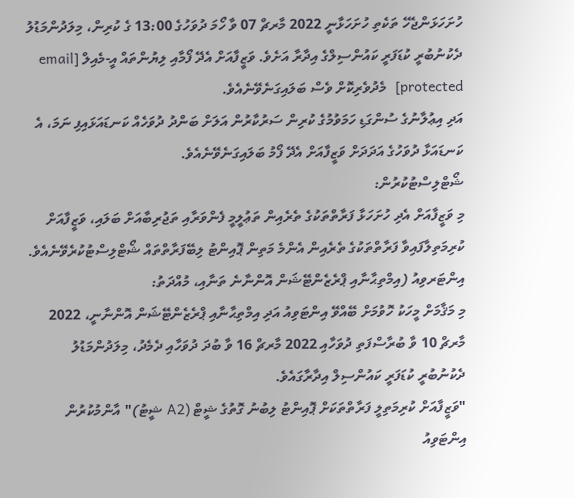ހުށަހަޅަންޖެހޭ ތަކެތި ހުށަހަޅާނީ 2022 މާރޗް 07 ވާ ހޯމަ ދުވަހުގެ 13:00 ގެ ކުރިން، މިލަދުންމަޑުލު ދެކުނުބުރީ ކުޑަފަރީ ކައުންސިލްގެ އިދާރާ އަށެވެ. ވަޒީފާއަށް އެދޭ ފޯމާއި ލިޔުންތައް އީ-މެއިލް [email protected]  މެދުވެރިކޮށް ވެސް ބަލައިގަނެވޭނެއެވެ.
އަދި އިޢުލާނުގެ ސުންގަޑި ހަމަވުމުގެ ކުރިން ސަރުކާރުން އަލަށް ބަންދު ދުވަހެއް ކަނޑައަޅައިފި ނަމަ، އެ ކަނޑައަޅާ ދުވަހުގެ އަދަދަށް ވަޒީފާއަށް އެދޭ ފޯމު ބަލައިގަނެވޭނެއެވެ.
ޝޯޓްލިސްޓުކުރުން:
މި ވަޒީފާއަށް އެދި ހުށަހަޅާ ފަރާތްތަކުގެ ތެރެއިން ތަޢުލީމީ ފެންވަރާއި ތަޖުރިބާއަށް ބަލައި، ވަޒީފާއަށް ކުރިމަތިލާފައިވާ ފަރާތްތަކުގެ ތެރެއިން އެންމެ މަތިން ޕޮއިންޓު ލިބޭފަރާތްތައް ޝޯޓްލިސްޓުކުރެވޭނެއެވެ.
އިންޓަރވިއު (އިމްތިޙާނާއި ޕްރެޒެންޓޭޝަން އޮންނާނެ ތަނާއި، މުއްދަތު:
މި މަޤާމަށް މީހަކު ހޮވުމަށް ބޭއްވޭ އިންޓަވިއު އަދި އިމްތިޙާނާއި ޕްރެޒެންޓޭޝަން އޮންނާނީ، 2022 މާރޗް 10 ވާ ބުރާސްފަތި ދުވަހާއި 2022 މާރޗް 16 ވާ ބުދަ ދުވަހާއި ދެމެދު، މިލަދުންމަޑުލު ދެކުނުބުރީ ކުޑަފަރީ ކައުންސިލް އިދާރާގައެވެ.
"ވަޒީފާއަށް ކުރިމަތިލީ ފަރާތްތަކަށް ޕޮއިންޓު ލިބުނު ގޮތުގެ ޝީޓް (A2 ޝީޓު)" އާންމުކުރުން
އިންޓަވިއު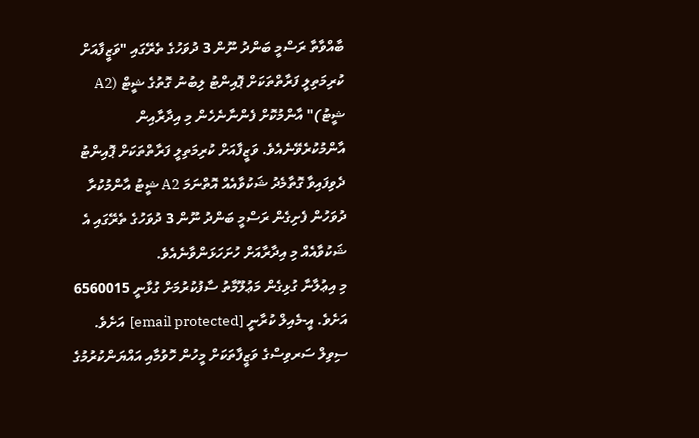ބާއްވާތާ ރަސްމީ ބަންދު ނޫން 3 ދުވަހުގެ ތެރޭގައި "ވަޒީފާއަށް ކުރިމަތިލީ ފަރާތްތަކަށް ޕޮއިންޓު ލިބުނު ގޮތުގެ ޝީޓް (A2 ޝީޓު)" އާންމުކޮށް ފެންނާނެހެން މި އިދާރާއިން އާންމުކުރެވޭނެއެވެ. ވަޒީފާއަށް ކުރިމަތިލީ ފަރާތްތަކަށް ޕޮއިންޓު ދެވިފައިވާ ގޮތާމެދު ޝަކުވާއެއް އޮތްނަމަ A2 ޝީޓު އާންމުކުރާ ދުވަހުން ފެށިގެން ރަސްމީ ބަންދު ނޫން 3 ދުވަހުގެ ތެރޭގައި އެ ޝަކުވާއެއް މި އިދާރާއަށް ހުށަހަޅަންވާނެއެވެ.
މި އިޢުލާނާ ގުޅިގެން މަޢުލޫމާތު ސާފުކުރުމަށް ގުޅާނީ 6560015 އަށެވެ. އީ-މެއިލް ކުރާނީ [email protected]  އަށެވެ.
ސިވިލް ސަރވިސްގެ ވަޒީފާތަކަށް މީހުން ހޮވުމާއި އައްޔަންކުރުމުގެ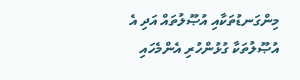މިންގަނޑުތަކާއި އުޞޫލުތައް އަދި އެ އުޞޫލުތަކާ ގުޅުންހުރި އެންމެހައި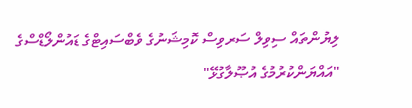ލިޔުންތައް ސިވިލް ސަރވިސް ކޮމިޝަނުގެ ވެބްސައިޓްގެ ޑައުންލޯޑްސްގެ "އައްޔަންކުރުމުގެ އުޞޫލާގުޅޭ"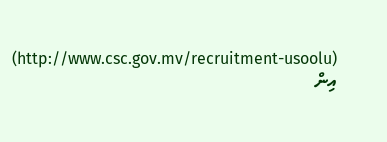(http://www.csc.gov.mv/recruitment-usoolu) އިން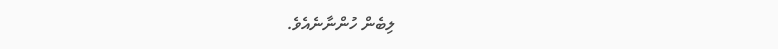ލިބެން ހުންނާނެއެވެ.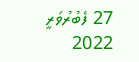27 ފެބުރުވަރީ 2022